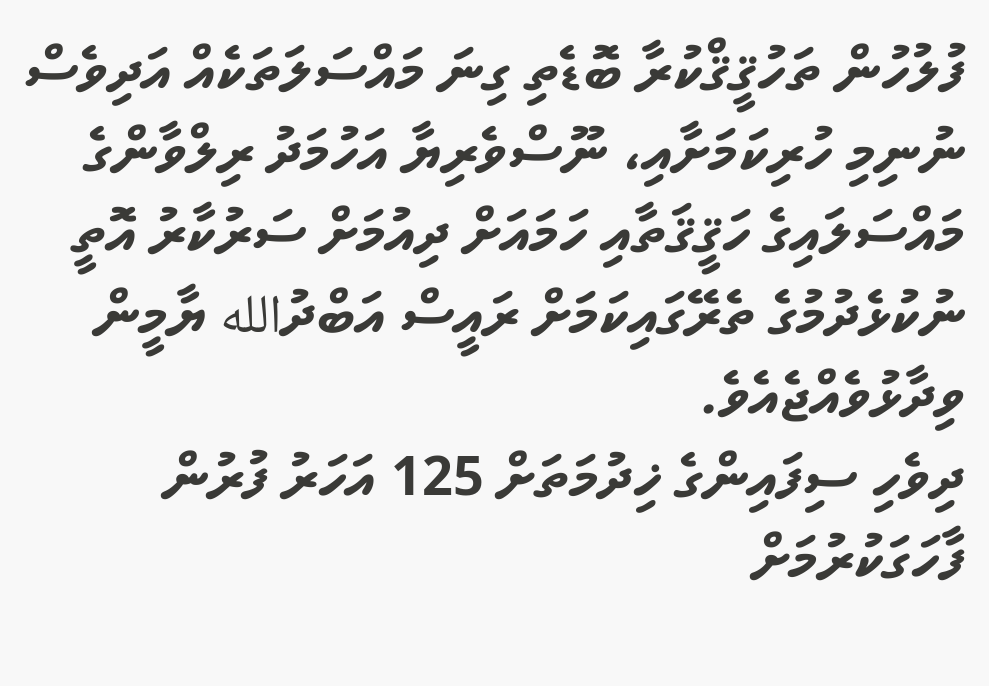ފުލުހުން ތަހުޤީޤްކުރާ ބޮޑެތި ގިނަ މައްސަލަތަކެއް އަދިވެސް ނުނިމި ހުރިކަމަށާއި، ނޫސްވެރިޔާ އަހުމަދު ރިލްވާންގެ މައްސަލައިގެ ހަޤީޤަތާއި ހަމައަށް ދިއުމަށް ސަރުކާރު އޮތީ ނުކުޅެދުމުގެ ތެރޭގައިކަމަށް ރައީސް އަބްދުالله ޔާމީން ވިދާޅުވެއްޖެއެވެ.
ދިވެހި ސިފައިންގެ ޚިދުމަތަށް 125 އަހަރު ފުރުން ފާހަގަކުރުމަށް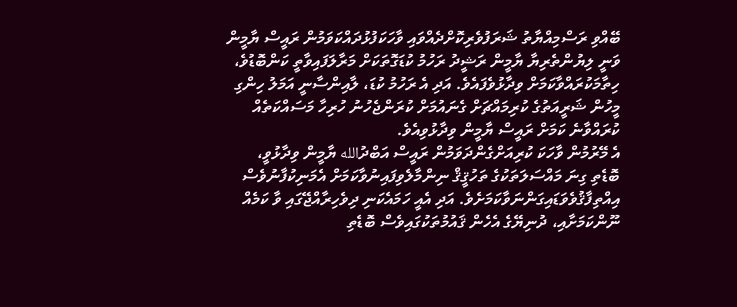ބޭއްވި ރަސްމިއްޔާތު ޝަރަފުވެރިކޮށްދެއްވައި ވާހަކަފުޅުދައްކަވަމުން ރައީސް ޔާމީން ވަނީ ލިޔުންތެރިޔާ ޔާމީން ރަޝީދު ރަހުމު ކުޑަގޮތަކަށް މަރާލަފައިވާތީ ކަންބޮޑުވެ، ހިތާމަކުރައްވާކަމަށް ވިދާޅުވެފައެވެ. އަދި އެ ރަހުމު ކުޑަ، ލާއިންސާނީ އަމަލު ހިންގި މީހުން ޝަރީއަތުގެ ކުރިމައްޗަށް ގެނައުމަށް ކުރަންޖެހުނު ހުރިހާ މަސައްކަތެއް ކުރައްވާނެ ކަމަށް ރައީސް ޔާމީން ވިދާޅުވިއެވެ.
އެ މޭރުމުން ވާހަކަ ކުރިއަށްގެންދަވަމުން ރައީސް އަބްދުالله ޔާމީން ވިދާޅުވީ، ބޮޑެތި ގިނަ މައްސަލަތަކުގެ ތަހުޤީޤް ނިންމާލެވިފައިނުވާކަމަށް އެމަނިކުފާނުވެސް އިއްތިފާޤުވެވަޑައިގަންނަވާކަމަށެވެ. އަދި އެއީ ހަމައެކަނި ދިވެހިރާއްޖޭގައި ވާ ކަމެއް ނޫންކަމަށާއި، ދުނިޔޭގެ އެހެން ޤައުމުތަކުގައިވެސް ބޮޑެތި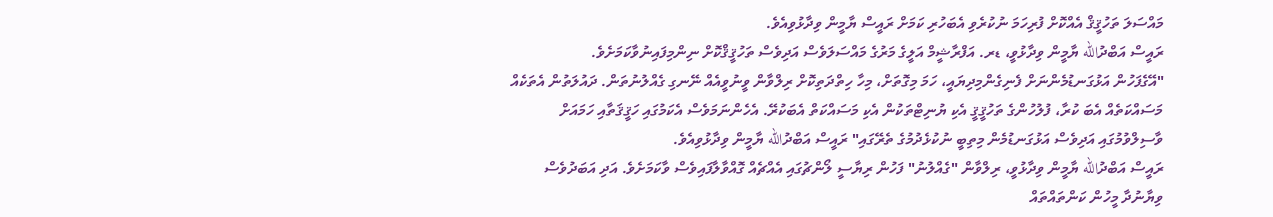މައްސަލަ ތަހުޤީޤް އެއްކޮށް ފުރިހަމަ ނުކުރެވި އެބަހުރި ކަމަށް ރައީސް ޔާމީން ވިދާޅުވިއެވެ.
ރައީސް އަބްދުالله ޔާމީން ވިދާޅުވީ، ޑރ. އަފްރާޝީމް އަލީގެ މަރުގެ މައްސަލަވެސް އަދިވެސް ތަހުޤީޤްކޮށް ނިންމިފައިނުވާކަމަށެވެ.
"އޭގެފަހުން އަޅުގަނޑުމެންނަށް ފެނިގެންމިދިޔައީ، ހަމަ މިގޮތަށް، މިހާ ހިތްދަތިކޮށް ރިލްވާން ވީނުވީއެއް ނޭނގި ގެއްލުނުތަން. ދައުލަތުން އެތަކެއް މަސައްކަތެއް އެބަ ކުރާ، ފުލުހުންގެ ތަހުޤީޤީ އެކި ޔުނިޓްތަކުން އެކި މަސައްކަތް އެބަކުރޭ. އެހެންނަމަވެސް އެކަމުގައި ހަޤީޤަތާއި ހަމައަށް ވާސިލްވުމުގައި އަދިވެސް އަޅުގަނޑުމެން މިތިބީ ނުކުޅެދުމުގެ ތެރޭގައި" ރައީސް އަބްދުالله ޔާމީން ވިދާޅުވިއެވެ.
ރައީސް އަބްދުالله ޔާމީން ވިދާޅުވީ، ރިލްވާން "ގެއްލުނު" ފަހުން ރިޔާސީ ލޯންޗުގައި އެއްޗެއް ގޮއްވާލާފައިވެސް ވާކަމަށެވެ. އަދި އަބަދުވެސް ވިޔާނުދާ މީހުން ކަންތައްތައް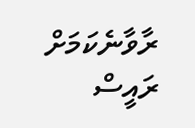ރާވާނެކަމަށް ރައީސް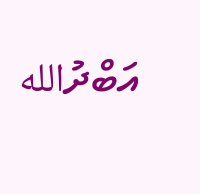އަބްދުالله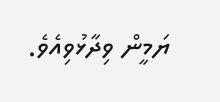ޔަމީން ވިދާޅުވިއެވެ.